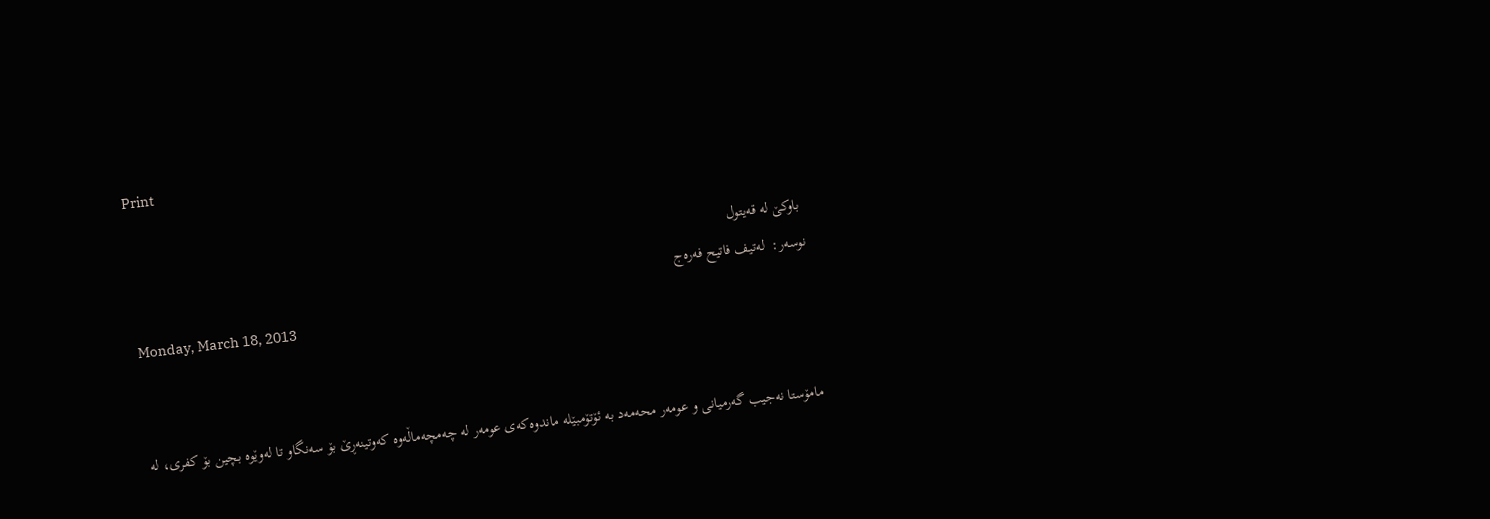Print

 باوكێ‌ له‌ قه‌یتول
نوسه‌ر:  له‌تیف فاتیح فه‌ره‌ج
Monday, March 18, 2013


مامۆستا نه‌جیب گه‌رمیانی‌ و عومه‌ر محه‌مه‌د به‌ ئۆتۆمبێله‌ ماندوه‌كه‌ی‌ عومه‌ر له‌ چه‌مچه‌ماڵه‌وه‌ كه‌وتینه‌ڕێ‌ بۆ سه‌نگاو تا له‌وێوه‌ بچین بۆ كفری‌، له‌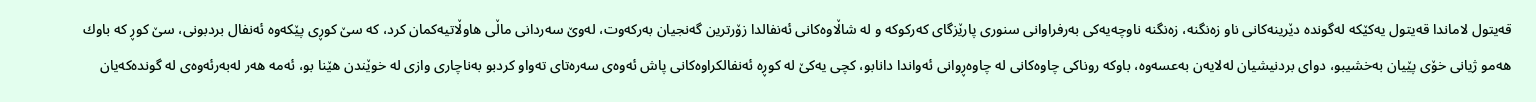قه‌یتول لاماندا قه‌یتول یه‌كێكه‌ له‌گونده‌ دێرینه‌كانی‌ ناو زه‌نگنه‌، زه‌نگنه‌ ناوچه‌یه‌كی‌ به‌رفراوانی‌ سنوری‌ پارێزگای‌ كه‌ركوكه‌ و له‌ شاڵاوه‌كانی‌ ئه‌نفالدا زۆرترین گه‌نجیان به‌ركه‌وت، له‌وێ‌ سه‌ردانی‌ ماڵی‌ هاوڵاتیه‌كمان كرد، كه‌ سێ‌ كوڕی‌ پێكه‌وه‌ ئه‌نفال بردبونی‌، سێ‌ كوڕ كه‌ باوك هه‌مو ژیانی‌ خۆی‌ پێیان به‌خشیبو، دوای‌ بردنیشیان له‌لایه‌ن به‌عسه‌وه‌، باوكه‌ روناكی‌ چاوه‌كانی‌ له‌ چاوه‌ڕوانی‌ ئه‌واندا دانابو، كچی‌ یه‌كێ‌ له‌ كوڕه‌ ئه‌نفالكراوه‌كانی‌ پاش ئه‌وه‌ی‌ سه‌ره‌تای‌ ته‌واو كردبو به‌ناچاری‌ وازی‌ له‌ خوێندن هێنا بو، ئه‌مه‌ هه‌ر له‌به‌رئه‌وه‌ی‌ له‌ گونده‌كه‌یان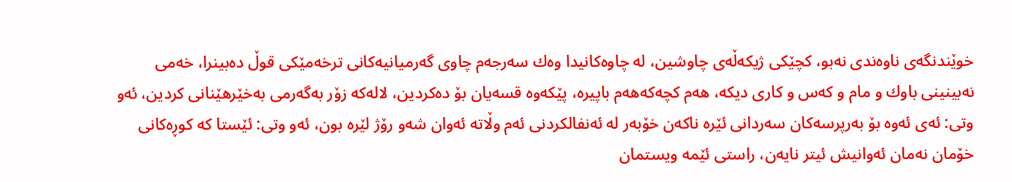خوێندنگه‌ی‌ ناوه‌ندی‌ نه‌بو، كچێكی‌ ژیكه‌ڵه‌ی‌ چاوشین، له‌ چاوه‌كانیدا وه‌ك سه‌رجه‌م چاوی‌ گه‌رمیانیه‌كانی‌ ترخه‌مێكی‌ قوڵ ده‌بینرا، خه‌می‌ نه‌بینینی‌ باوك و مام و كه‌س و كاری‌ دیكه‌، هه‌م كچه‌كه‌هه‌م باپیره‌، پێكه‌وه‌ قسه‌یان بۆ ده‌كردین، لاله‌كه‌ زۆر به‌گه‌رمی‌ به‌خێرهێنانی‌ كردین، ئه‌و وتی‌: ئه‌ی‌ ئه‌وه‌ بۆ به‌رپرسه‌كان سه‌ردانی‌ ئێره‌ ناكه‌ن خۆبه‌ر له‌ ئه‌نفالكردنی‌ ئه‌م وڵاته‌ ئه‌وان شه‌و رۆژ لێره‌ بون، ئه‌و وتی‌: ئێستا كه ‌كوڕه‌كانی‌ خۆمان نه‌مان ئه‌وانیش ئیتر نایه‌ن، راستی‌ ئێمه‌ ویستمان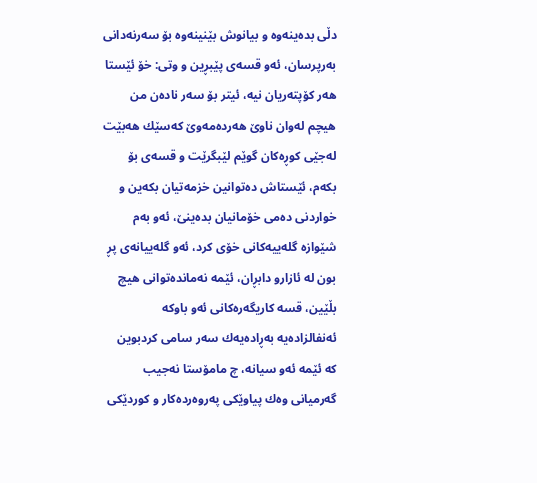دڵی‌ بده‌ینه‌وه‌ و بیانوش بێنینه‌وه‌ بۆ سه‌رنه‌دانی‌ به‌رپرسان، ئه‌و قسه‌ی‌ پێبڕین و وتی: خۆ ئێستا هه‌ر كۆپته‌ریان نیه‌، ئیتر بۆ سه‌ر ناده‌ن من هیچم له‌وان ناوێ‌ هه‌رده‌مه‌وێ‌ كه‌سێك هه‌بێت له‌جێی‌ كوڕه‌كان گوێم لێبگرێت و قسه‌ی‌ بۆ بكه‌م، ئێستاش ده‌توانین خزمه‌تیان بكه‌ین و خواردنی‌ ده‌می‌ خۆمانیان بده‌ینێ‌، ئه‌و به‌م شێوازه‌ گله‌ییه‌كانی‌ خۆی‌ كرد، ئه‌و گله‌ییانه‌ی‌ پڕ بون له‌ ئازارو دابڕان، ئێمه‌ نه‌مانده‌توانی‌ هیچ بڵێین، قسه‌ كاریگه‌ره‌كانی‌ ئه‌و باوكه‌ ئه‌نفالزا‌ده‌یه‌ به‌ڕاده‌یه‌ك سه‌ر سامی‌ كردبوین كه‌ ئێمه‌ ئه‌و سیانه‌، چ مامۆستا نه‌جیب گه‌رمیانی‌ وه‌ك پیاوێكی‌ په‌روه‌رده‌كار و كوردێكی‌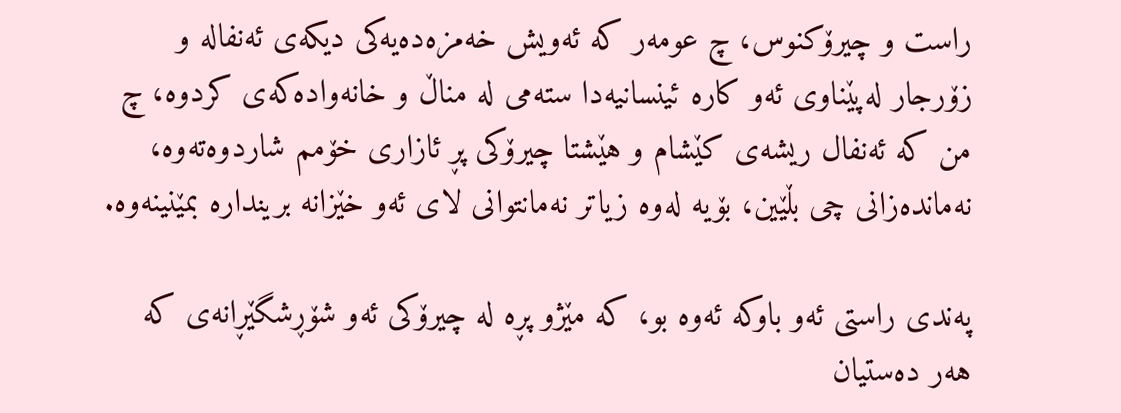راست و چیرۆكنوس، چ عومه‌ر كه ‌ئه‌ویش خه‌مزه‌ده‌یه‌كی‌ دیكه‌ی‌ ئه‌نفاله‌ و زۆرجار له‌پێناوی‌ ئه‌و كاره‌ ئینسانیه‌دا سته‌می‌ له‌ مناڵ و خانه‌واده‌كه‌ی‌ كردوه‌، چ من كه‌ ئه‌نفال ریشه‌ی‌ كێشام و هێشتا چیرۆكی‌ پڕ ئازاری‌ خۆمم شاردوه‌ته‌وه‌، نه‌مانده‌زانی‌ چی‌ بڵێین، بۆیه‌ له‌وه‌ زیاتر نه‌مانتوانی‌ لای‌ ئه‌و خێزانه‌ برینداره‌ بمێنینه‌وه‌.

په‌ندی‌ راستی‌ ئه‌و باوكه‌ ئه‌وه‌ بو، كه‌ مێژو پڕه‌ له‌ چیرۆكی‌ ئه‌و شۆڕشگێڕانه‌ی‌ كه‌ هه‌ر ده‌ستیان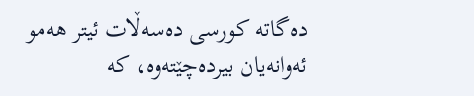ده‌گاته‌ كورسی‌ ده‌سه‌ڵات ئیتر هه‌مو ئه‌وانه‌یان بیرده‌چێته‌وه‌، كه‌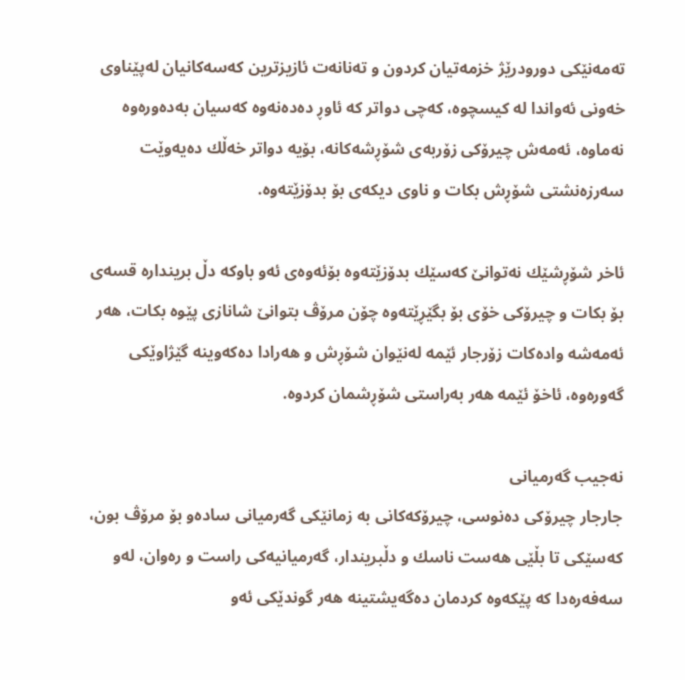ته‌مه‌نێكی‌ دورودرێژ خزمه‌تیان كردون و ته‌نانه‌ت ئازیزترین كه‌سه‌كانیان له‌پێناوی‌ خه‌ونی‌ ئه‌واندا له‌ كیسچوه‌، كه‌چی‌ دواتر كه‌ ئاوڕ ده‌ده‌نه‌وه‌ كه‌سیان به‌ده‌وره‌وه‌ نه‌ماوه‌، ئه‌مه‌ش چیرۆكی‌ زۆربه‌ی‌ شۆڕشه‌كانه‌، بۆیه‌ دواتر خه‌ڵك ده‌یه‌وێت سه‌رزه‌نشتی‌ شۆڕش بكات و ناوی‌ دیكه‌ی‌ بۆ بدۆزێته‌وه‌.

ئاخر شۆڕشێك نه‌توانێ‌ كه‌سێك بدۆزێته‌وه‌ بۆئه‌وه‌ی‌ ئه‌و باوكه‌ دڵ برینداره‌ قسه‌ی‌ بۆ بكات و چیرۆكی‌ خۆی‌ بۆ بگێڕێته‌وه‌ چۆن مرۆڤ بتوانێ‌ شانازی‌ پێوه‌ بكات، هه‌ر ئه‌مه‌شه‌ واده‌كات زۆرجار ئێمه‌ له‌نێوان شۆڕش و هه‌رادا ده‌كه‌وینه‌ گێژاوێكی‌ گه‌وره‌وه‌، ئاخۆ ئێمه‌ هه‌ر به‌راستی‌ شۆڕشمان كردوه‌.

نه‌جیب گه‌رمیانی‌
جارجار چیرۆكی‌ ده‌نوسی‌، چیرۆكه‌كانی‌ به‌ زمانێكی‌ گه‌رمیانی‌ ساده‌و بۆ مرۆڤ بون، كه‌سێكی‌ تا بڵێی‌ هه‌ست ناسك و دڵبریندار، گه‌رمیانیه‌كی‌ راست و ره‌وان، له‌و سه‌فه‌ره‌دا كه‌ پێكه‌وه‌ كردمان ده‌گه‌یشتینه‌ هه‌ر گوندێكی‌ ئه‌و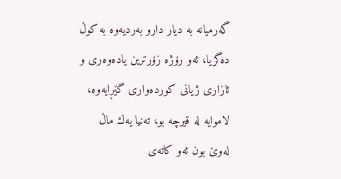گه‌رمیانه‌ به‌ دیار دارو به‌ردیه‌وه‌ به‌ كوڵ ده‌گریا، ئه‌و رۆژه‌ زۆرترین یاده‌وه‌ری‌ و ئازاری‌ ژیانی‌ كورده‌واری‌ گێڕایه‌وه‌، لاموایه‌ له‌ قیرچه‌ بو، ته‌نیا یه‌ك ماڵ له‌وێ‌ بون ئه‌و كاته‌ی‌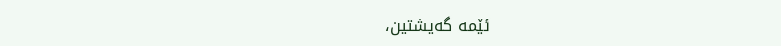ئێمه‌ گه‌یشتین،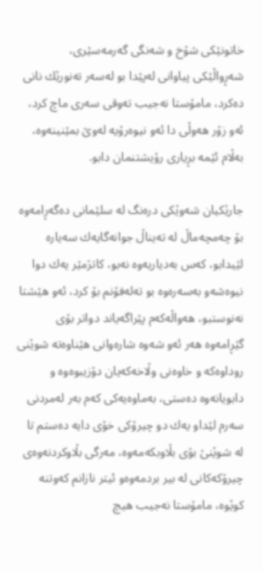خاتونێكی‌ شۆخ و شه‌نگی‌ گه‌رمه‌سێری‌، شه‌ڕواڵێكی‌ پیاوانی‌ له‌پێدا بو له‌سه‌ر ته‌نورێك نانی‌ ده‌كرد، مامۆستا نه‌جیب ته‌وقی‌ سه‌ری‌ ماچ كرد، ئه‌و زۆر هه‌وڵی‌ دا ئه‌و نیوه‌رۆیه‌ له‌وێ‌ بمێنینه‌وه‌، به‌ڵام ئێمه‌ بڕیاری‌ رۆیشتنمان دابو.

جارێكیان شه‌وێكی‌ دره‌نگ له‌ سلێمانی‌ ده‌گه‌ڕامه‌وه‌ بۆ چه‌مچه‌ماڵ له‌ ته‌یناڵ جوانه‌گایه‌ك سه‌یاره‌ لێیدابو، كه‌س به‌دیاریه‌وه‌ نه‌بو، كاتژمێر یه‌ك دوا نیوه‌شه‌و به‌سه‌ره‌وه‌ بو ته‌له‌فۆنم بۆ كرد، ئه‌و هێشتا نه‌نوستبو، هه‌واڵه‌كه‌م پێراگه‌یاند دواتر بۆی‌ گێڕامه‌وه‌ هه‌ر ئه‌و شه‌وه‌ شاره‌وانی‌ هێناوه‌ته‌ شوێنی‌ روداوه‌كه‌ و خاوه‌نی‌ وڵاخه‌كه‌یان دۆزیبوه‌وه‌ و دابویانه‌وه‌ ده‌ستی‌، به‌ماوه‌یه‌كی‌ كه‌م به‌ر له‌مردنی‌ سه‌رم لێداو یه‌ك دو چیرۆكی‌ خۆی‌ دایه‌ ده‌ستم تا له‌ شوێنێ‌ بۆی‌ بڵاوبكه‌مه‌وه‌، مه‌رگی‌ بڵاوكردنه‌وه‌ی‌ چیرۆكه‌كانی‌ له‌ بیر بردمه‌وه‌و ئیتر نازانم كه‌وتنه‌ كوێوه‌، مامۆستا نه‌جیب هیچ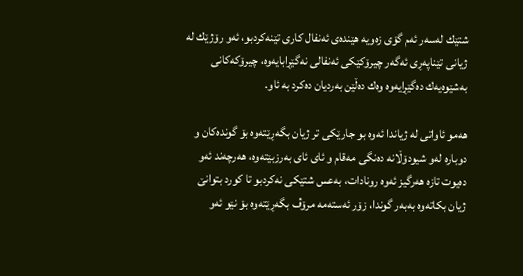شتێك له‌سه‌ر ئه‌م گۆی‌ زه‌ویه‌ هێنده‌ی‌ ئه‌نفال كاری‌ تێنه‌كردبو، ئه‌و رۆژێك له‌ ژیانی‌ تێناپه‌ڕی‌ ئه‌گه‌ر چیرۆكێكی‌ ئه‌نفالی‌ نه‌گێڕابایه‌وه‌، چیرۆكه‌كانی‌ به‌شێوه‌یه‌ك ده‌گێڕایه‌وه‌ وه‌ك ده‌ڵێن به‌ردیان ده‌كرد به‌ ئاو.

هه‌مو ئاواتی‌ له‌ ژیاندا ئه‌وه‌ بو جارێكی‌ تر ژیان بگه‌ڕێته‌وه‌ بۆ گونده‌كان و دوباره‌ له‌و شیودۆڵانه‌ ده‌نگی‌ مه‌قام و ئای‌ ئای‌ به‌رزبێته‌وه‌، هه‌رچه‌ند ئه‌و ده‌یوت تازه‌ هه‌رگیز ئه‌وه‌ رونادات، به‌عس شتێكی‌ نه‌كردبو تا كورد بتوانێ‌ ژیان بكاته‌وه‌ به‌به‌ر گوندا، زۆر ئه‌سته‌مه‌ مرۆڤ بگه‌ڕێته‌وه‌ بۆ نێو ئه‌و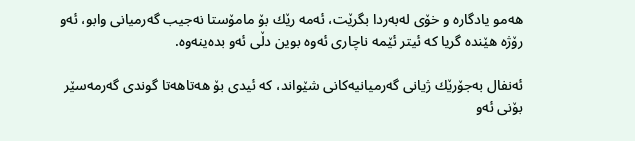هه‌مو یادگاره‌ و خۆی‌ له‌به‌ردا بگرێت، ئه‌مه‌ رێك بۆ مامۆستا نه‌جیب گه‌رمیانی‌ وابو، ئه‌و رۆژه‌ هێنده‌ گریا كه‌ ئیتر ئێمه‌ ناچاری‌ ئه‌وه‌ بوین دڵی‌ ئه‌و بده‌ینه‌وه‌.

ئه‌نفال به‌جۆرێك ژیانی‌ گه‌رمیانیه‌كانی‌ شێواند، كه‌ ئیدی‌ بۆ هه‌تاهه‌تا گوندی‌ گه‌رمه‌سێر بۆنی‌ ئه‌و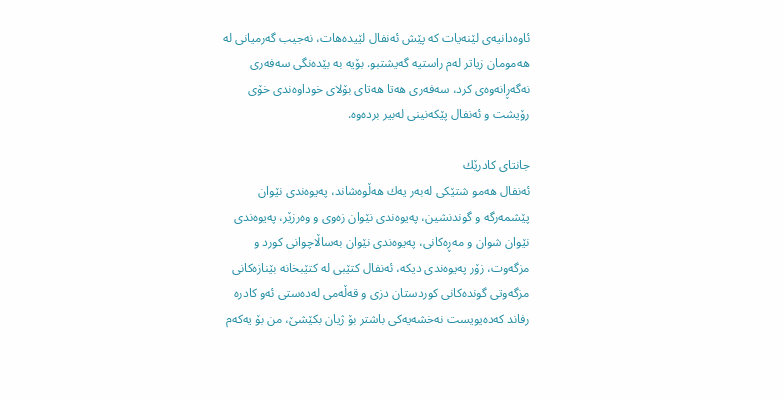ئاوه‌دانیه‌ی‌ لێنه‌یات كه‌ پێش ئه‌نفال لێیده‌هات، نه‌جیب گه‌رمیانی‌ له‌ هه‌مومان زیاتر له‌م راستیه‌ گه‌یشتبو. بۆیه‌ به‌ بێده‌نگی‌ سه‌فه‌ری‌ نه‌گه‌ڕانه‌وه‌ی‌ كرد، سه‌فه‌ری‌ هه‌تا هه‌تای‌ بۆلای‌ خوداوه‌ندی‌ خۆی‌ رۆیشت و ئه‌نفال پێكه‌نینی‌ له‌بیر برده‌وه‌.

جانتای‌ كادرێك
ئه‌نفال هه‌مو شتێكی‌ له‌به‌ر یه‌ك هه‌ڵوه‌شاند، په‌یوه‌ندی‌ نێوان پێشمه‌رگه‌ و گوندنشین، په‌یوه‌ندی‌ نێوان زه‌وی‌ و وه‌رزێر، په‌یوه‌ندی‌ نێوان شوان و مه‌ڕه‌كانی‌، په‌یوه‌ندی‌ نێوان به‌ساڵاچوانی‌ كورد و مزگه‌وت، زۆر په‌یوه‌ندی‌ دیكه‌، ئه‌نفال كتێبی‌ له‌ كتێبخانه‌ بێنازه‌كانی‌ مزگه‌وتی‌ گونده‌كانی‌ كوردستان دزی‌ و قه‌ڵه‌می‌ له‌ده‌ستی‌ ئه‌و كادره‌ رفاند كه‌ده‌یویست نه‌خشه‌یه‌كی‌ باشتر بۆ ژیان بكێشێ‌، من بۆ یه‌كه‌م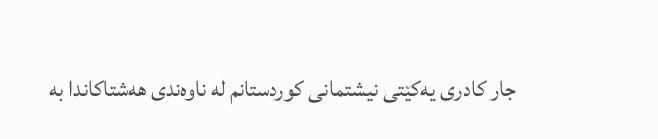جار كادری‌ یه‌كێتی‌ نیشتمانی‌ كوردستانم له‌ ناوه‌ندی‌ هه‌شتاكاندا به‌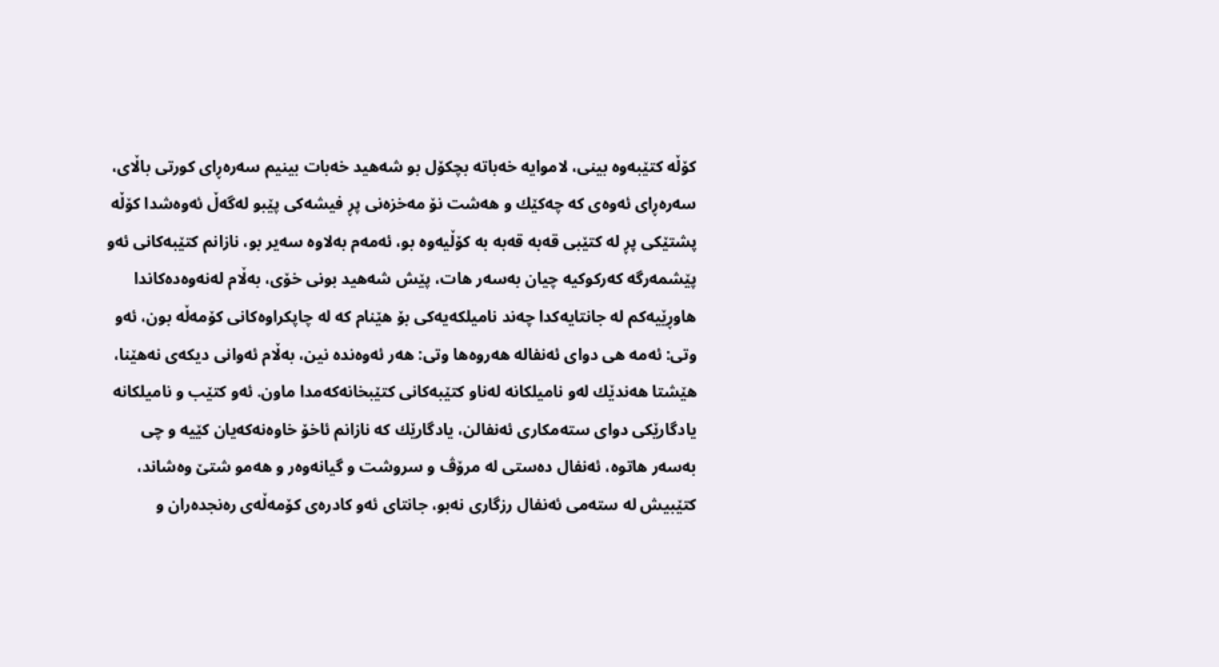كۆڵه‌ كتێبه‌وه‌ بینی‌، لاموایه‌ خه‌باته‌ بچكۆل بو شه‌هید خه‌بات بینیم سه‌ره‌ڕای‌ كورتی‌ باڵای‌، سه‌ره‌ڕای‌ ئه‌وه‌ی‌ كه‌ چه‌كێك و هه‌شت نۆ مه‌خزه‌نی‌ پڕ فیشه‌كی‌ پێبو له‌گه‌ڵ ئه‌وه‌شدا كۆڵه‌ پشتێكی‌ پڕ له‌ كتێبی‌ قه‌به‌ قه‌به‌ به‌ كۆڵیه‌وه‌ بو، ئه‌مه‌م به‌لاوه‌ سه‌یر بو، نازانم كتێبه‌كانی‌ ئه‌و پێشمه‌رگه‌ كه‌ركوكیه‌ چیان به‌سه‌ر هات، پێش شه‌هید بونی‌ خۆی‌، به‌ڵام له‌نه‌وه‌ده‌كاندا هاوڕێیه‌كم له‌ جانتایه‌كدا چه‌ند نامیلكه‌یه‌كی‌ بۆ هێنام كه‌ له‌ چاپكراوه‌كانی‌ كۆمه‌ڵه‌ بون، ئه‌و وتی: ئه‌مه‌ هی‌ دوای‌ ئه‌نفاله‌ هه‌روه‌ها وتی: هه‌ر ئه‌وه‌نده‌ نین، به‌ڵام ئه‌وانی‌ دیكه‌ی‌ نه‌هێنا، هێشتا هه‌ندێك له‌و نامیلكانه‌ له‌ناو كتێبه‌كانی‌ كتێبخانه‌كه‌مدا ماون. ئه‌و كتێب و نامیلكانه‌ یادگارێكی‌ دوای‌ سته‌مكاری‌ ئه‌نفالن، یادگارێك كه‌ نازانم ئاخۆ خاوه‌نه‌كه‌یان كێیه‌ و چی‌ به‌سه‌ر هاتوه‌، ئه‌نفال ده‌ستی‌ له‌ مرۆڤ و سروشت و گیانه‌وه‌ر و هه‌مو شتێ‌ وه‌شاند، كتێبیش له‌ سته‌می‌ ئه‌نفال رزگاری‌ نه‌بو، جانتای‌ ئه‌و كادره‌ی‌ كۆمه‌ڵه‌ی‌ ره‌نجده‌ران و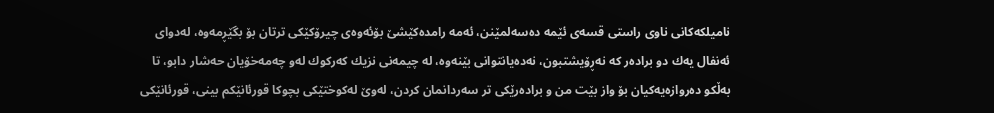نامیلكه‌كانی‌ ناوی‌ راستی‌ قسه‌ی‌ ئێمه‌ ده‌سه‌لمێنن، ئه‌مه‌ رامده‌كێشێ‌ بۆئه‌وه‌ی‌ چیرۆكێكی‌ ترتان بۆ بگێڕمه‌وه‌، له‌دوای‌ ئه‌نفال یه‌ك دو براده‌ر كه‌ نه‌ڕۆیشتبون، نه‌ده‌یانتوانی‌ بێنه‌وه‌، له‌ چیمه‌نی‌ نزیك كه‌ركوك له‌و چه‌مه‌خۆیان حه‌شار دابو، تا به‌ڵكو ده‌روازه‌یه‌كیان بۆ واز بێت من و براده‌رێكی‌ تر سه‌ردانمان كردن، له‌وێ‌ له‌كوختێكی‌ بچوكا قورئانێكم بینی‌، قورئانێكی‌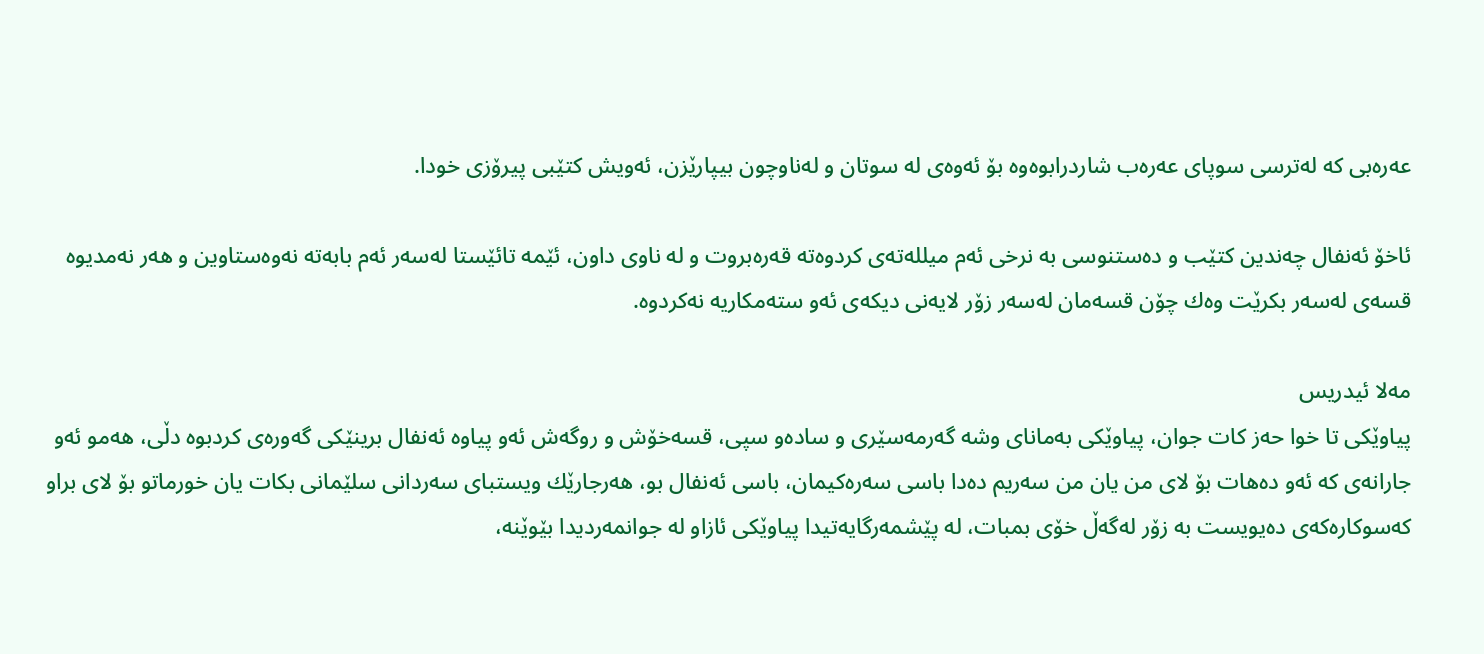عه‌ره‌بی‌ كه‌ له‌ترسی‌ سوپای‌ عه‌ره‌ب شاردرابوه‌وه‌ بۆ ئه‌وه‌ی‌ له‌ سوتان و له‌ناوچون بیپارێزن، ئه‌ویش كتێبی‌ پیرۆزی‌ خودا.

ئاخۆ ئه‌نفال چه‌ندین كتێب و ده‌ستنوسی‌ به‌ نرخی‌ ئه‌م میلله‌ته‌ی‌ كردوه‌ته‌ قه‌ره‌بروت و له‌ ناوی‌ داون، ئێمه‌ تائێستا له‌سه‌ر ئه‌م بابه‌ته‌ نه‌وه‌ستاوین و هه‌ر نه‌مدیوه‌ قسه‌ی‌ له‌سه‌ر بكرێت وه‌ك چۆن قسه‌مان له‌سه‌ر زۆر لایه‌نی‌ دیكه‌ی‌ ئه‌و سته‌مكاریه‌ نه‌كردوه‌.

مه‌لا ئیدریس
پیاوێكی‌ تا خوا حه‌ز كات جوان، پیاوێكی‌ به‌مانای‌ وشه‌ گه‌رمه‌سێری‌ و ساده‌و سپی‌، قسه‌خۆش و روگه‌ش ئه‌و پیاوه‌ ئه‌نفال برینێكی‌ گه‌وره‌ی‌ كردبوه‌ دڵی‌، هه‌مو ئه‌و جارانه‌ی‌ كه‌ ئه‌و ده‌هات بۆ لای‌ من یان من سه‌ریم ده‌دا باسی‌ سه‌ره‌كیمان، باسی‌ ئه‌نفال بو، هه‌رجارێك ویستبای‌ سه‌ردانی‌ سلێمانی‌ بكات یان خورماتو بۆ لای‌ براو كه‌سوكاره‌كه‌ی‌ ده‌یویست به‌ زۆر له‌گه‌ڵ خۆی‌ بمبات، له‌ پێشمه‌رگایه‌تیدا پیاوێكی‌ ئازاو له‌ جوانمه‌ردیدا بێوێنه‌،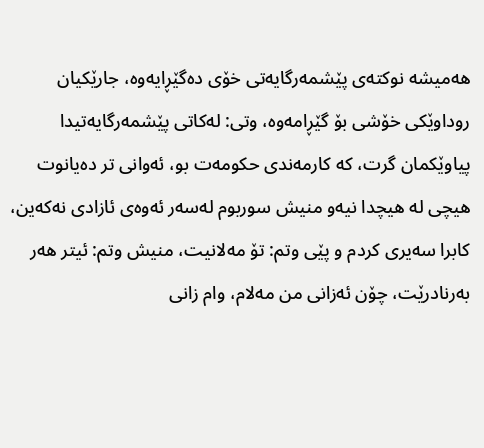هه‌میشه‌ نوكته‌ی‌ پێشمه‌رگایه‌تی‌ خۆی‌ ده‌گێڕایه‌وه‌، جارێكیان روداوێكی‌ خۆشی‌ بۆ گێڕامه‌وه‌، وتی‌: له‌كاتی‌ پێشمه‌رگایه‌تیدا پیاوێكمان گرت، كه‌ كارمه‌ندی‌ حكومه‌ت بو، ئه‌وانی‌ تر ده‌یانوت هیچی‌ له‌ هیچدا نیه‌و منیش سوربوم له‌سه‌ر ئه‌وه‌ی‌ ئازادی‌ نه‌كه‌ین، كابرا سه‌یری‌ كردم و پێی‌ وتم: تۆ مه‌لانیت، منیش وتم: ئیتر هه‌ر به‌رنادرێت، چۆن ئه‌زانی‌ من مه‌لام، وام زانی‌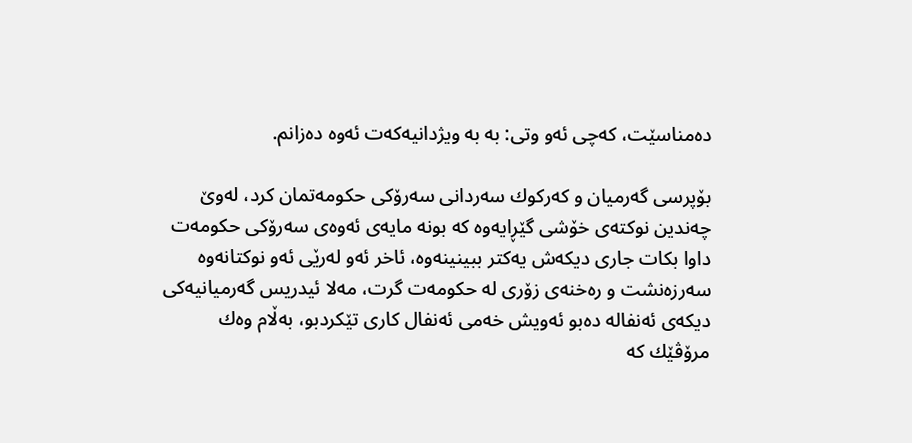ده‌مناسێت، كه‌چی‌ ئه‌و وتی: به‌ به‌ ویژدانیه‌كه‌ت ئه‌وه‌ ده‌زانم.

بۆپرسی‌ گه‌رمیان و كه‌ركوك سه‌ردانی‌ سه‌رۆكی‌ حكومه‌تمان كرد، له‌وێ‌ چه‌ندین نوكته‌ی‌ خۆشی‌ گێڕایه‌وه‌ كه‌ بونه‌ مایه‌ی‌ ئه‌وه‌ی‌ سه‌رۆكی‌ حكومه‌ت داوا بكات جاری‌ دیكه‌ش یه‌كتر ببینینه‌وه‌، ئاخر ئه‌و له‌رێی‌ ئه‌و نوكتانه‌وه‌ سه‌رزه‌نشت و ره‌خنه‌ی‌ زۆری‌ له‌ حكومه‌ت گرت، مه‌لا ئیدریس گه‌رمیانیه‌كی‌ دیكه‌ی‌ ئه‌نفاله‌ ده‌بو ئه‌ویش خه‌می‌ ئه‌نفال كاری‌ تێكردبو، به‌ڵام وه‌ك مرۆڤێك كه‌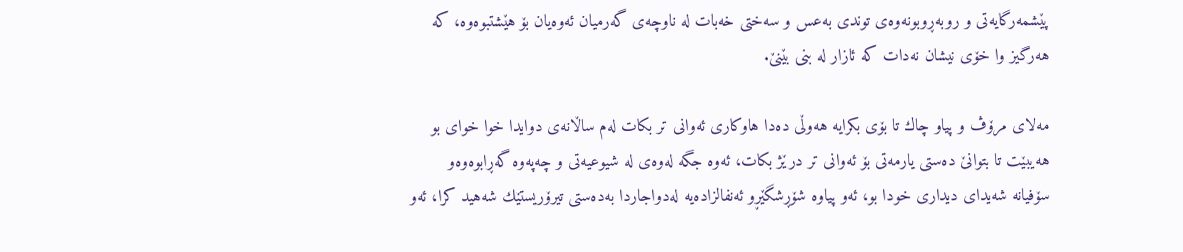پێشمه‌رگایه‌تی‌ و روبه‌ڕوبونه‌وه‌ی‌ توندی‌ به‌عس و سه‌ختی‌ خه‌بات له‌ ناوچه‌ی‌ گه‌رمیان ئه‌وه‌یان بۆ هێشتبوه‌وه‌، كه‌ هه‌رگیز وا خۆی‌ نیشان نه‌دات كه‌ ئازار له‌ بنی‌ بێنێ‌.

مه‌لای‌ مرۆڤ و پیاو چاك تا بۆی‌ بكرایه‌ هه‌وڵی‌ ده‌دا هاوكاری‌ ئه‌وانی‌ تر بكات له‌م ساڵانه‌ی‌ دوایدا خوا خوای‌ بو هه‌یبێت تا بتوانێ‌ ده‌ستی‌ یارمه‌تی‌ بۆ ئه‌وانی‌ تر درێژ بكات، ئه‌وه‌ جگه‌ له‌وه‌ی‌ له‌ شیوعیه‌تی‌ و چه‌په‌وه‌ گه‌ڕابوه‌وه‌و سۆفیانه‌ شه‌یدای‌ دیداری‌ خودا بو، ئه‌و پیاوه‌ شۆڕشگێڕو ئه‌نفالزاده‌یه‌ له‌دواجاردا به‌ده‌ستی‌ تیرۆریستێك شه‌هید كرا، ئه‌و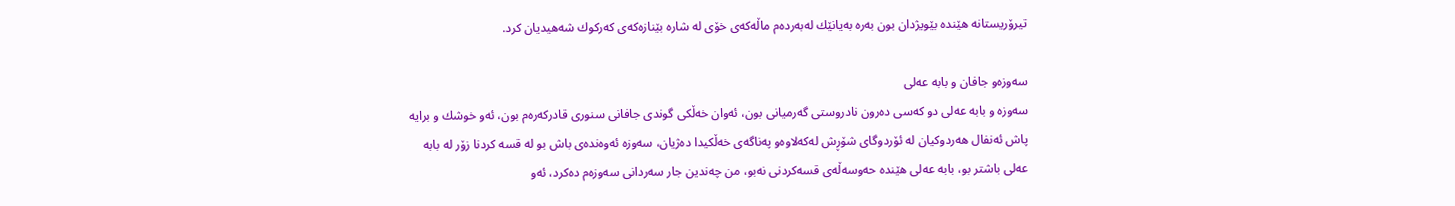تیرۆریستانه‌ هێنده‌ بێویژدان بون به‌ره‌ به‌یانێك له‌به‌رده‌م ماڵه‌كه‌ی‌ خۆی‌ له‌ شاره‌ بێنازه‌كه‌ی‌ كه‌ركوك شه‌هیدیان كرد.

سه‌وزه‌و جافان و بابه‌ عه‌لی‌
سه‌وزه‌ و بابه‌ عه‌لی‌ دو كه‌سی‌ ده‌رون نادروستی‌ گه‌رمیانی‌ بون، ئه‌وان خه‌ڵكی‌ گوندی‌ جافانی‌ سنوری‌ قادركه‌ره‌م بون، ئه‌و خوشك و برایه‌ پاش ئه‌نفال هه‌ردوكیان له‌ ئۆردوگای‌ شۆڕش له‌كه‌لاوه‌و په‌ناگه‌ی‌ خه‌ڵكیدا ده‌ژیان، سه‌وزه‌ ئه‌وه‌نده‌ی‌ باش بو له‌ قسه‌ كردنا زۆر له‌ بابه‌ عه‌لی‌ باشتر بو، بابه‌ عه‌لی‌ هێنده‌ حه‌وسه‌ڵه‌ی‌ قسه‌كردنی‌ نه‌بو، من چه‌ندین جار سه‌ردانی‌ سه‌وزه‌م ده‌كرد، ئه‌و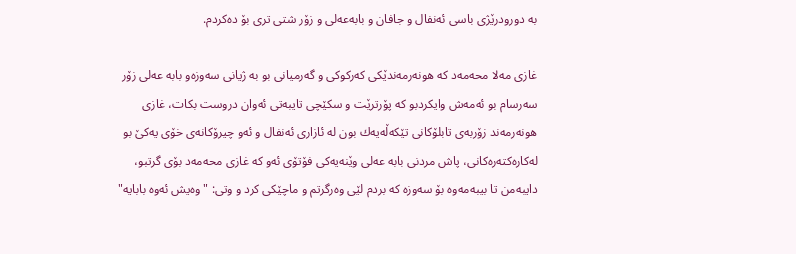به‌ دورودرێژی‌ باسی‌ ئه‌نفال و جافان و بابه‌عه‌لی‌ و زۆر شتی‌ تری‌ بۆ ده‌كردم.

غازی‌ مه‌لا محه‌مه‌د كه‌ هونه‌رمه‌ندێكی‌ كه‌ركوكی‌ و گه‌رمیانی‌ بو به‌ ژیانی‌ سه‌وزه‌و بابه‌ عه‌لی‌ زۆر سه‌رسام بو ئه‌مه‌ش وایكردبو كه‌ پۆرترێت و سكێچی‌ تایبه‌تی‌ ئه‌وان دروست بكات، غازی‌ هونه‌رمه‌ند زۆربه‌ی‌ تابلۆكانی‌ تێكه‌ڵه‌یه‌ك بون له‌ ئازاری‌ ئه‌نفال و ئه‌و چیرۆكانه‌ی‌ خۆی‌ یه‌كێ‌ بو له‌كاره‌كته‌ره‌كانی‌، پاش مردنی‌ بابه‌ عه‌لی‌ وێنه‌یه‌كی‌ فۆتۆی‌ ئه‌و كه‌ غازی‌ محه‌مه‌د بۆی‌ گرتبو، دایبه‌من تا بیبه‌مه‌وه‌ بۆ سه‌وزه‌ كه‌ بردم لێی‌ وه‌رگرتم و ماچێكی‌ كرد و وتی‌: "وه‌یش ئه‌وه‌ بابایه‌"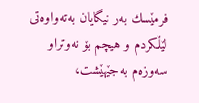فرمێسك به‌ر نیگایان به‌ته‌واوه‌تی‌ لێڵكردم و هیچم بۆ نه‌وتراو سه‌وزه‌م به‌جێهێشت،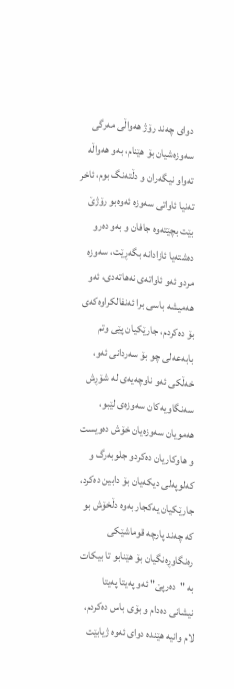دوای‌ چه‌ند رۆژ هه‌واڵی‌ مه‌رگی‌ سه‌وزه‌شیان بۆ هێنام، به‌و هه‌واڵه‌ ته‌واو نیگه‌ران و دڵته‌نگ بوم، ئاخر ته‌نیا ئاواتی‌ سه‌وزه‌ ئه‌وه‌بو رۆژێ‌ بێت بچێته‌وه‌ جافان و به‌و ده‌رو ده‌شته‌یا ئازادانه‌ بگه‌ڕێت، سه‌وزه‌ مردو ئه‌و ئاواته‌ی‌ نه‌هاته‌دی‌، ئه‌و هه‌میشه‌ باسی‌ برا ئه‌نفالكراوه‌كه‌ی‌ بۆ ده‌كردم، جارێكیان پێی‌ وتم بابه‌عه‌لی‌ چو بۆ سه‌ردانی‌ ئه‌و، خه‌ڵكی‌ ئه‌و ناوچه‌یه‌ی‌ له‌ شۆڕش سه‌نگاویه‌كان سه‌وزه‌ی‌ لێبو، هه‌مویان سه‌وزه‌یان خۆش ده‌ویست و هاوكاریان ده‌كردو جلوبه‌رگ و كه‌لوپه‌لی‌ دیكه‌یان بۆ دابین ده‌كرد، جارێكیان یه‌كجار به‌وه‌ دڵخۆش بو كه‌ چه‌ند پارچه‌ قوماشێكی‌ ره‌نگاوڕه‌نگیان بۆ هێنابو تا بیكات به‌ "ده‌رپێ‌" ئه‌و په‌یتا په‌یتا نیشانی‌ ده‌دام و بۆی‌ باس ده‌كردم، لام وانیه‌ هێنده‌ دوای‌ ئه‌وه‌ ژیابێت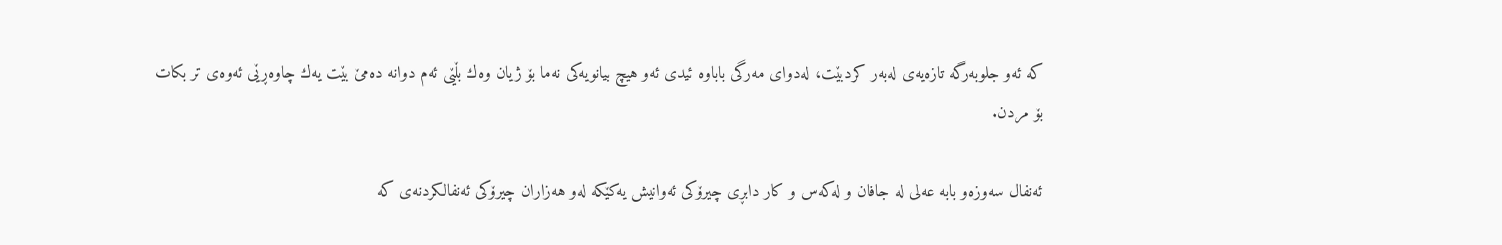كه‌ ئه‌و جلوبه‌رگه‌ تازه‌یه‌ی‌ له‌به‌ر كردبێت، له‌دوای‌ مه‌رگی‌ باباوه‌ ئیدی‌ ئه‌و هیچ بیانویه‌كی‌ نه‌ما بۆ ژیان وه‌ك بڵێی‌ ئه‌م دوانه‌ ده‌مێ‌ بێت یه‌ك چاوه‌ڕێی‌ ئه‌وه‌ی‌ تر بكات بۆ مردن.

ئه‌نفال سه‌وزه‌و بابه‌ عه‌لی‌ له‌ جافان و له‌كه‌س و كار دابڕی‌ چیرۆكی‌ ئه‌وانیش یه‌كێكه‌ له‌و هه‌زاران چیرۆكی‌ ئه‌نفالكردنه‌ی‌ كه‌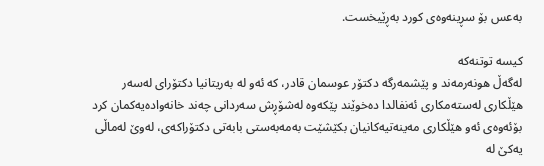به‌عس بۆ سڕینه‌وه‌ی‌ كورد به‌ڕێیخست.

كیسه‌ توتنه‌كه‌
له‌گه‌ڵ هونه‌رمه‌ند و پێشمه‌رگه‌ دكتۆر عوسمان قادر، كه‌ ئه‌و له‌ به‌ریتانیا دكتۆرای‌ له‌سه‌ر هێڵكاری‌ له‌سته‌مكاری‌ ئه‌نفالدا ده‌خوێند پێكه‌وه‌ له‌شۆڕش سه‌ردانی‌ چه‌ند خانه‌واده‌یه‌كمان كرد بۆئه‌وه‌ی‌ ئه‌و هێڵكاری‌ مه‌ینه‌تیه‌كانیان بكێشێت به‌مه‌به‌ستی‌ بابه‌تی‌ دكتۆراكه‌ی‌، له‌وێ‌ له‌ماڵی‌ یه‌كێ‌ له‌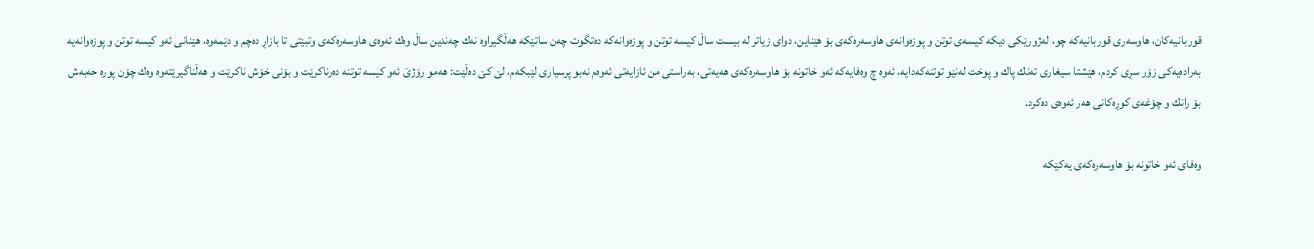قوربانیه‌كان، هاوسه‌ری‌ قوربانیه‌كه‌ چو، له‌ژورێكی‌ دیكه‌ كیسه‌ی‌ توتن و پوزه‌وانه‌ی‌ هاوسه‌ره‌كه‌ی‌ بۆ هێناین، دوای‌ زیاتر له‌ بیست ساڵ كیسه‌ توتن و پوزه‌وانه‌كه‌ ده‌تگوت چه‌ن ساتێكه‌ هه‌ڵگیراوه‌ نه‌ك چه‌ندین ساڵ وه‌ك ئه‌وه‌ی‌ هاوسه‌ره‌كه‌ی‌ وتبێتی‌ تا بازاڕ ده‌چم و دێمه‌وه‌، هێنانی‌ ئه‌و كیسه‌ توتن و پوزه‌وانه‌یه‌ به‌راده‌یه‌كی‌ زۆر سڕی‌ كردم، هێشتا سیغاری‌ ته‌نك پاك و پوخت له‌نێو توتنه‌كه‌دایه‌، ئه‌وه‌ چ وه‌فایه‌كه‌ ئه‌و خاتونه‌ بۆ هاوسه‌ره‌كه‌ی‌ هه‌یه‌تی‌، به‌راستی‌ من ئازایه‌تی‌ ئه‌وه‌م نه‌بو پرسیاری‌ لێبكه‌م، لێ‌ كێ‌ ده‌ڵێت: هه‌مو رۆژێ‌ ئه‌و كیسه‌ توتنه‌ ده‌رناكرێت و بۆنی‌ خۆش ناكرێت و هه‌ڵناگیرێته‌وه‌ وه‌ك چۆن پوره‌ حه‌به‌ش بۆ رانك و چۆغه‌ی‌ كوڕه‌كانی‌ هه‌ر ئه‌وه‌ی‌ ده‌كرد.

وه‌فای‌ ئه‌و خاتونه‌ بۆ هاوسه‌ره‌كه‌ی‌ یه‌كێكه‌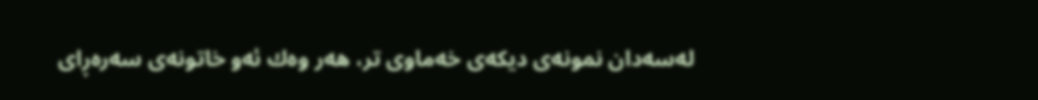له‌سه‌دان نمونه‌ی‌ دیكه‌ی‌ خه‌ماوی‌ تر، هه‌ر وه‌ك ئه‌و خاتونه‌ی‌ سه‌ره‌ڕای‌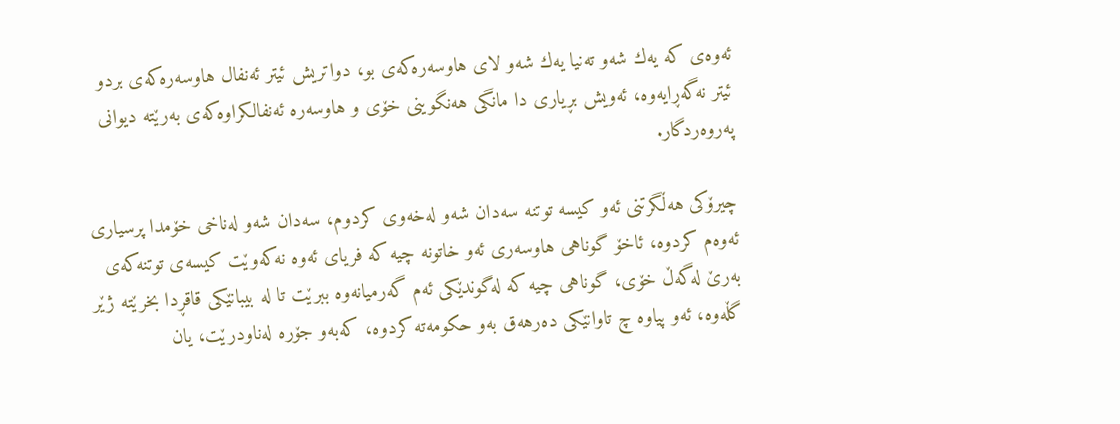ئه‌وه‌ی‌ كه‌ یه‌ك شه‌و ته‌نیا یه‌ك شه‌و لای‌ هاوسه‌ره‌كه‌ی‌ بو، دواتریش ئیتر ئه‌نفال هاوسه‌ره‌كه‌ی‌ بردو ئیتر نه‌گه‌ڕایه‌وه‌، ئه‌ویش بڕیاری‌ دا مانگی‌ هه‌نگوینی‌ خۆی‌ و هاوسه‌ره‌ ئه‌نفالكراوه‌كه‌ی‌ به‌رێته‌ دیوانی‌ په‌روه‌ردگار.

چیرۆكی‌ هه‌ڵگرتنی‌ ئه‌و كیسه‌ توتنه‌ سه‌دان شه‌و له‌خه‌وی‌ كردوم، سه‌دان شه‌و له‌ناخی‌ خۆمدا پرسیاری‌ ئه‌وه‌م كردوه‌، ئاخۆ گوناهی‌ هاوسه‌ری‌ ئه‌و خاتونه‌ چیه‌ كه‌ فریای‌ ئه‌وه‌ نه‌كه‌وێت كیسه‌ی‌ توتنه‌كه‌ی‌ به‌رێ‌ له‌گه‌ڵ خۆی‌، گوناهی‌ چیه‌ كه ‌له‌گوندێكی‌ ئه‌م گه‌رمیانه‌وه‌ ببرێت تا له‌ بیبانێكی‌ قاقڕدا بخرێته‌ ژێر گڵه‌وه‌، ئه‌و پیاوه‌ چ تاوانێكی‌ ده‌رهه‌ق به‌و حكومه‌ته‌ كردوه‌، كه‌به‌و جۆره‌ له‌ناودرێت، یان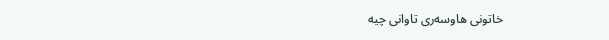خاتونی‌ هاوسه‌ری‌ تاوانی‌ چیه‌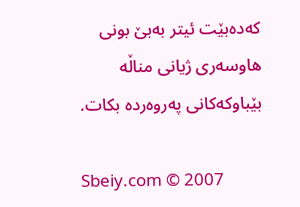كه‌ده‌بێت ئیتر به‌بێ‌ بونی‌ هاوسه‌ری‌ ژیانی‌ مناڵه‌ بێباوكه‌كانی‌ په‌روه‌رده‌ بكات.

Sbeiy.com © 2007